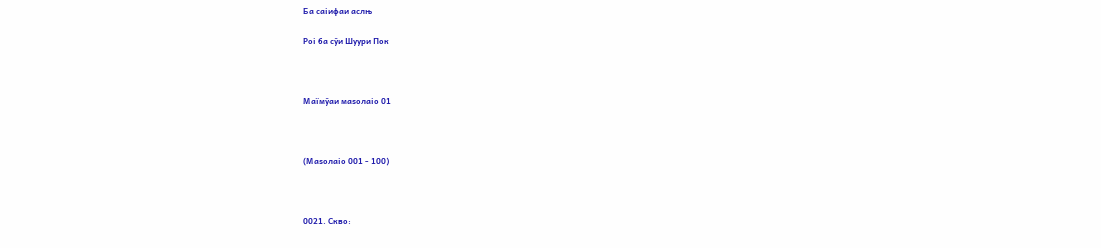Ба саіифаи аслњ

Роі ба сўи Шуури Пок



Маїмўаи маѕолаіо 01



(Маѕолаіо 001 - 100)



0021. Скво: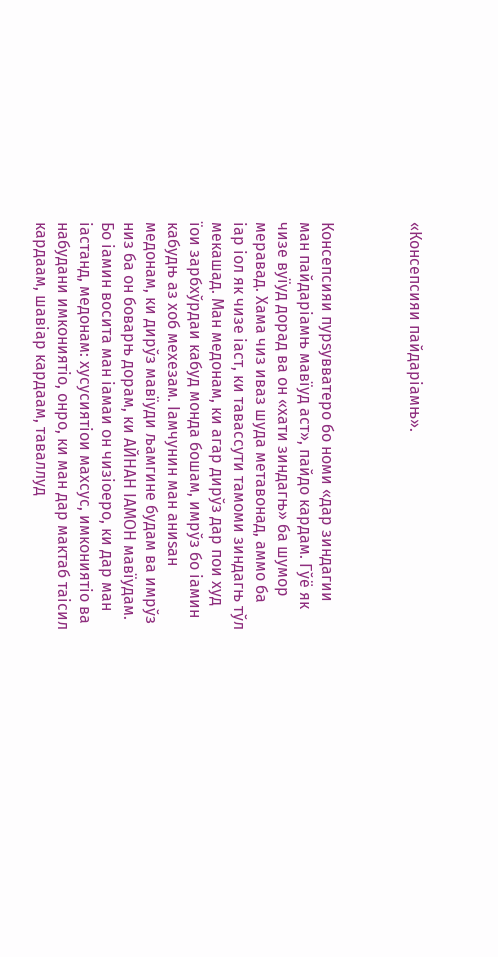«Консепсияи пайдаріамњ».



Консепсияи пурѕувватеро бо номи «дар зиндагии ман пайдаріамњ мавїуд аст», пайдо кардам. Гўё як чизе вуїуд дорад ва он «хати зиндагњ» ба шумор меравад. Хама чиз иваз шуда метавонад, аммо ба іар іол як чизе іаст, ки тавассути тамоми зиндагњ тўл мекашад. Ман медонам, ки агар дирўз дар пои худ їои зарбхўрдаи кабуд монда бошам, имрўз бо іамин кабудњ аз хоб мехезам. Іамчунин ман аниѕан медонам, ки дирўз мавїуди љамгине будам ва имрўз низ ба он боварњ дорам, ки АЙНАН ІАМОН мавїудам. Бо іамин восита ман іамаи он чизіоеро, ки дар ман іастанд, медонам: хусусиятіои махсус, имкониятіо ва набудани имкониятіо, онро, ки ман дар мактаб таісил кардаам, шавіар кардаам, таваллуд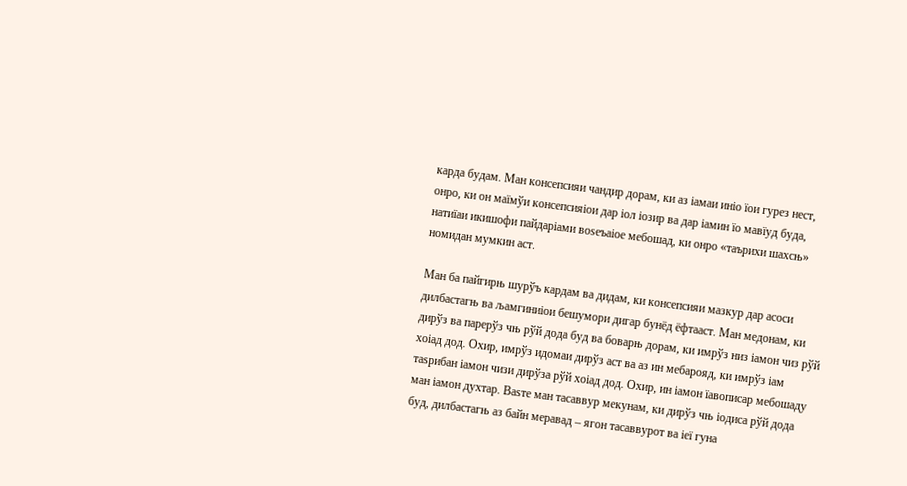карда будам. Ман консепсияи чандир дорам, ки аз іамаи иніо їои гурез нест, онро, ки он маїмўи консепсияіои дар іол іозир ва дар іамин їо мавїуд буда, натиїаи икишофи пайдаріами воѕеъаіое мебошад, ки онро «таърихи шахсњ» номидан мумкин аст.

Ман ба пайгирњ шурўъ кардам ва дидам, ки консепсияи мазкур дар асоси дилбастагњ ва љамгиниіои бешумори дигар бунёд ёфтааст. Ман медонам, ки дирўз ва парерўз чњ рўй дода буд ва боварњ дорам, ки имрўз низ іамон чиз рўй хоіад дод. Охир, имрўз идомаи дирўз аст ва аз ин мебарояд, ки имрўз іам таѕрибан іамон чизи дирўза рўй хоіад дод. Охир, ин іамон їавописар мебошаду ман іамон духтар. Ваѕте ман тасаввур мекунам, ки дирўз чњ іодиса рўй дода буд, дилбастагњ аз байн меравад – ягон тасаввурот ва іеї гуна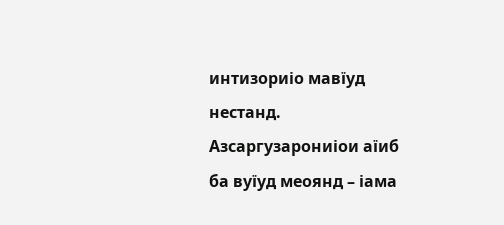интизориіо мавїуд нестанд. Азсаргузарониіои аїиб ба вуїуд меоянд – іама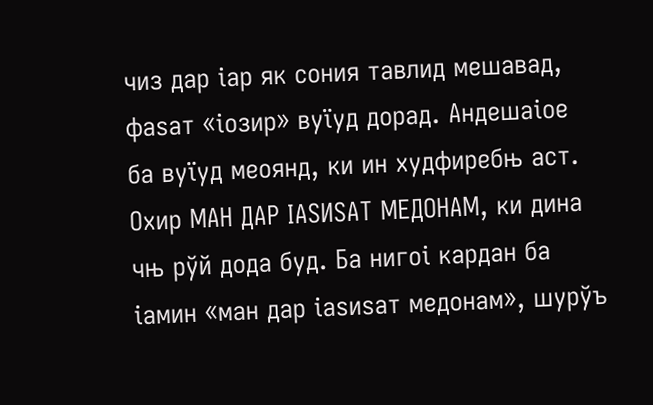чиз дар іар як сония тавлид мешавад, фаѕат «іозир» вуїуд дорад. Андешаіое ба вуїуд меоянд, ки ин худфиребњ аст. Охир МАН ДАР ІАЅИЅАТ МЕДОНАМ, ки дина чњ рўй дода буд. Ба нигоі кардан ба іамин «ман дар іаѕиѕат медонам», шурўъ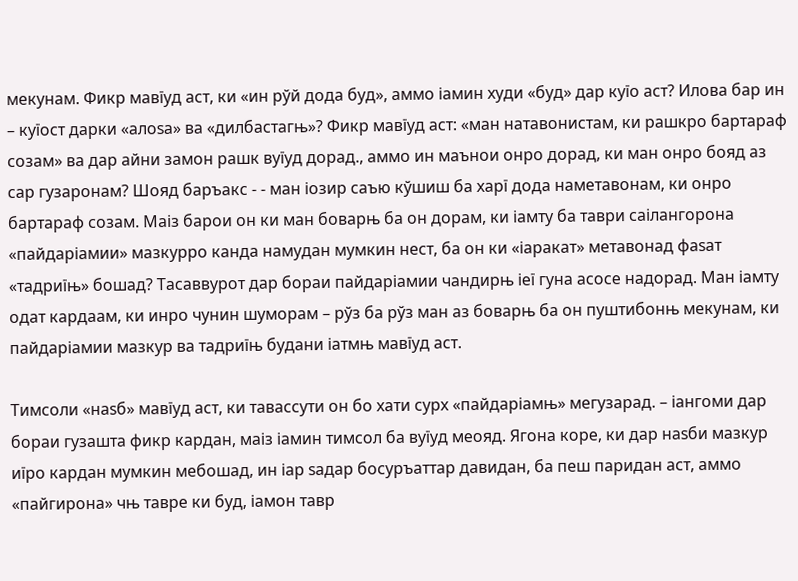мекунам. Фикр мавїуд аст, ки «ин рўй дода буд», аммо іамин худи «буд» дар куїо аст? Илова бар ин – куїост дарки «алоѕа» ва «дилбастагњ»? Фикр мавїуд аст: «ман натавонистам, ки рашкро бартараф созам» ва дар айни замон рашк вуїуд дорад., аммо ин маънои онро дорад, ки ман онро бояд аз сар гузаронам? Шояд баръакс - - ман іозир саъю кўшиш ба харї дода наметавонам, ки онро бартараф созам. Маіз барои он ки ман боварњ ба он дорам, ки іамту ба таври саілангорона «пайдаріамии» мазкурро канда намудан мумкин нест, ба он ки «іаракат» метавонад фаѕат «тадриїњ» бошад? Тасаввурот дар бораи пайдаріамии чандирњ іеї гуна асосе надорад. Ман іамту одат кардаам, ки инро чунин шуморам – рўз ба рўз ман аз боварњ ба он пуштибонњ мекунам, ки пайдаріамии мазкур ва тадриїњ будани іатмњ мавїуд аст.

Тимсоли «наѕб» мавїуд аст, ки тавассути он бо хати сурх «пайдаріамњ» мегузарад. – іангоми дар бораи гузашта фикр кардан, маіз іамин тимсол ба вуїуд меояд. Ягона коре, ки дар наѕби мазкур иїро кардан мумкин мебошад, ин іар ѕадар босуръаттар давидан, ба пеш паридан аст, аммо «пайгирона» чњ тавре ки буд, іамон тавр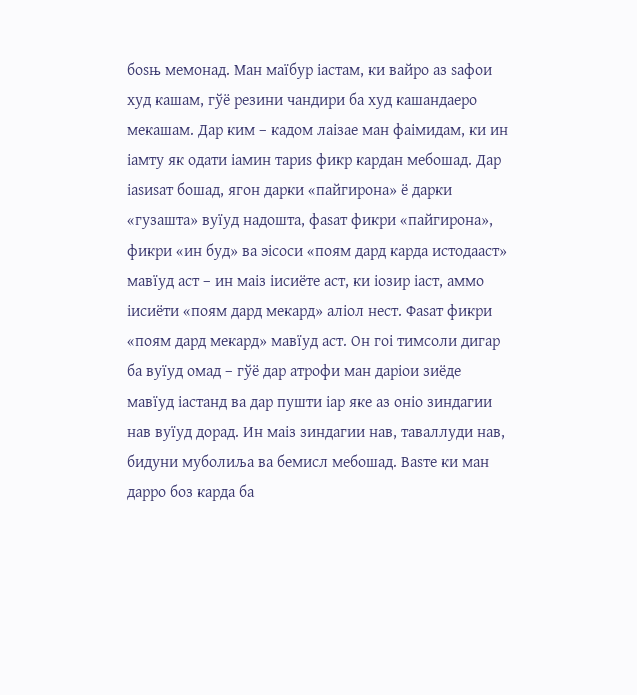боѕњ мемонад. Ман маїбур іастам, ки вайро аз ѕафои худ кашам, гўё резини чандири ба худ кашандаеро мекашам. Дар ким – кадом лаізае ман фаімидам, ки ин іамту як одати іамин тариѕ фикр кардан мебошад. Дар іаѕиѕат бошад, ягон дарки «пайгирона» ё дарки «гузашта» вуїуд надошта, фаѕат фикри «пайгирона», фикри «ин буд» ва эісоси «поям дард карда истодааст» мавїуд аст – ин маіз іисиёте аст, ки іозир іаст, аммо іисиёти «поям дард мекард» аліол нест. Фаѕат фикри «поям дард мекард» мавїуд аст. Он гоі тимсоли дигар ба вуїуд омад – гўё дар атрофи ман даріои зиёде мавїуд іастанд ва дар пушти іар яке аз оніо зиндагии нав вуїуд дорад. Ин маіз зиндагии нав, таваллуди нав, бидуни муболиља ва бемисл мебошад. Ваѕте ки ман дарро боз карда ба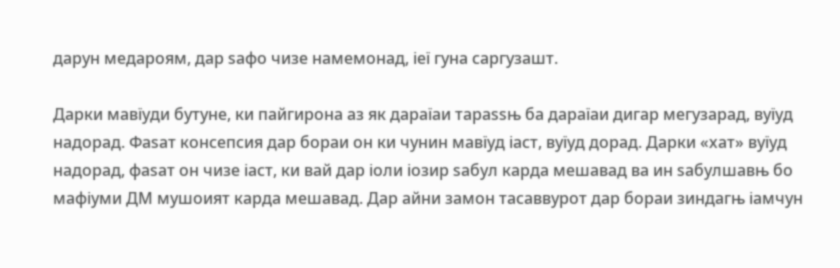дарун медароям, дар ѕафо чизе намемонад, іеї гуна саргузашт.

Дарки мавїуди бутуне, ки пайгирона аз як дараїаи тараѕѕњ ба дараїаи дигар мегузарад, вуїуд надорад. Фаѕат консепсия дар бораи он ки чунин мавїуд іаст, вуїуд дорад. Дарки «хат» вуїуд надорад, фаѕат он чизе іаст, ки вай дар іоли іозир ѕабул карда мешавад ва ин ѕабулшавњ бо мафіуми ДМ мушоият карда мешавад. Дар айни замон тасаввурот дар бораи зиндагњ іамчун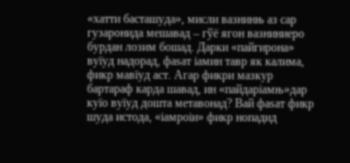«хатти басташуда», мисли вазнинњ аз сар гузаронида мешавад – гўё ягон вазниниеро бурдан лозим бошад. Дарки «пайгирона» вуїуд надорад, фаѕат іамин тавр як калима, фикр мавїуд аст. Агар фикри мазкур бартараф карда шавад, ин «пайдаріамњ»дар куїо вуїуд дошта метавонад? Вай фаѕат фикр шуда истода, «іамроіи» фикр нопадид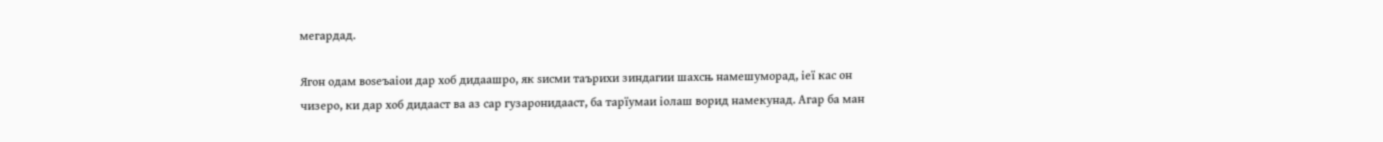мегардад.

Ягон одам воѕеъаіои дар хоб дидаашро, як ѕисми таърихи зиндагии шахсњ намешуморад, іеї кас он чизеро, ки дар хоб дидааст ва аз сар гузаронидааст, ба тарїумаи іолаш ворид намекунад. Агар ба ман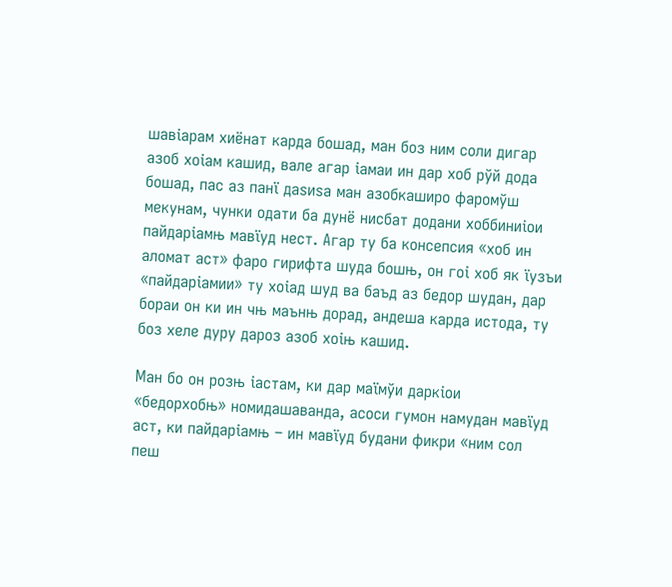шавіарам хиёнат карда бошад, ман боз ним соли дигар азоб хоіам кашид, вале агар іамаи ин дар хоб рўй дода бошад, пас аз панї даѕиѕа ман азобкаширо фаромўш мекунам, чунки одати ба дунё нисбат додани хоббиниіои пайдаріамњ мавїуд нест. Агар ту ба консепсия «хоб ин аломат аст» фаро гирифта шуда бошњ, он гоі хоб як їузъи «пайдаріамии» ту хоіад шуд ва баъд аз бедор шудан, дар бораи он ки ин чњ маънњ дорад, андеша карда истода, ту боз хеле дуру дароз азоб хоіњ кашид.

Ман бо он розњ іастам, ки дар маїмўи даркіои «бедорхобњ» номидашаванда, асоси гумон намудан мавїуд аст, ки пайдаріамњ – ин мавїуд будани фикри «ним сол пеш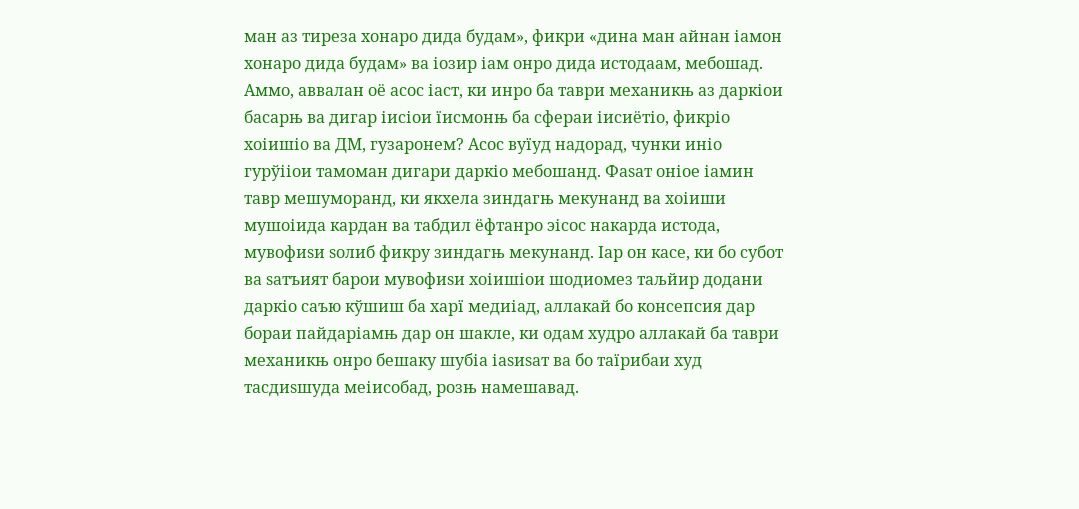ман аз тиреза хонаро дида будам», фикри «дина ман айнан іамон хонаро дида будам» ва іозир іам онро дида истодаам, мебошад. Аммо, аввалан оё асос іаст, ки инро ба таври механикњ аз даркіои басарњ ва дигар іисіои їисмонњ ба сфераи іисиётіо, фикріо хоіишіо ва ДМ, гузаронем? Асос вуїуд надорад, чунки иніо гурўііои тамоман дигари даркіо мебошанд. Фаѕат оніое іамин тавр мешуморанд, ки якхела зиндагњ мекунанд ва хоіиши мушоіида кардан ва табдил ёфтанро эісос накарда истода, мувофиѕи ѕолиб фикру зиндагњ мекунанд. Іар он касе, ки бо субот ва ѕатъият барои мувофиѕи хоіишіои шодиомез таљйир додани даркіо саъю кўшиш ба харї медиіад, аллакай бо консепсия дар бораи пайдаріамњ дар он шакле, ки одам худро аллакай ба таври механикњ онро бешаку шубіа іаѕиѕат ва бо таїрибаи худ тасдиѕшуда меіисобад, розњ намешавад.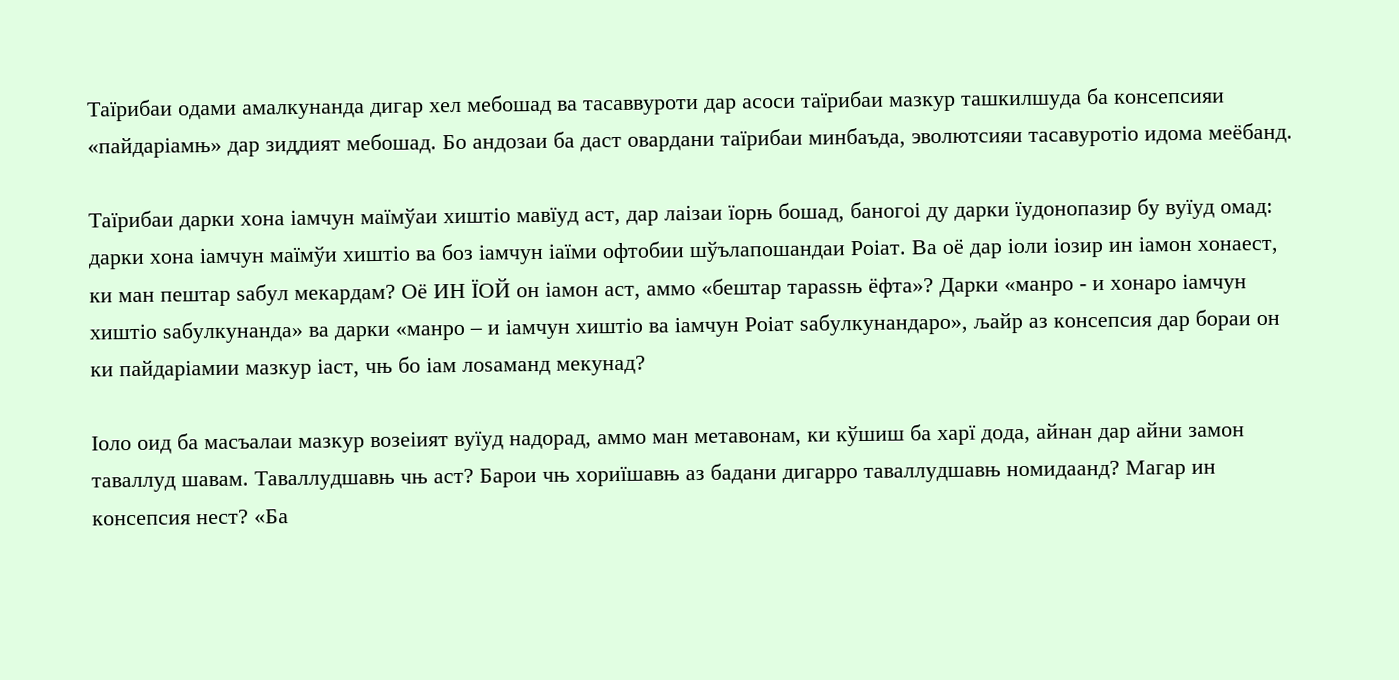Таїрибаи одами амалкунанда дигар хел мебошад ва тасаввуроти дар асоси таїрибаи мазкур ташкилшуда ба консепсияи «пайдаріамњ» дар зиддият мебошад. Бо андозаи ба даст овардани таїрибаи минбаъда, эволютсияи тасавуротіо идома меёбанд.

Таїрибаи дарки хона іамчун маїмўаи хиштіо мавїуд аст, дар лаізаи їорњ бошад, баногоі ду дарки їудонопазир бу вуїуд омад: дарки хона іамчун маїмўи хиштіо ва боз іамчун іаїми офтобии шўълапошандаи Роіат. Ва оё дар іоли іозир ин іамон хонаест, ки ман пештар ѕабул мекардам? Оё ИН ЇОЙ он іамон аст, аммо «бештар тараѕѕњ ёфта»? Дарки «манро - и хонаро іамчун хиштіо ѕабулкунанда» ва дарки «манро – и іамчун хиштіо ва іамчун Роіат ѕабулкунандаро», љайр аз консепсия дар бораи он ки пайдаріамии мазкур іаст, чњ бо іам лоѕаманд мекунад?

Іоло оид ба масъалаи мазкур возеіият вуїуд надорад, аммо ман метавонам, ки кўшиш ба харї дода, айнан дар айни замон таваллуд шавам. Таваллудшавњ чњ аст? Барои чњ хориїшавњ аз бадани дигарро таваллудшавњ номидаанд? Магар ин консепсия нест? «Ба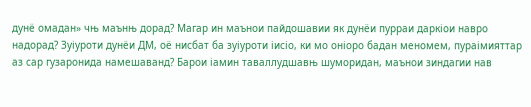дунё омадан» чњ маънњ дорад? Магар ин маънои пайдошавии як дунёи пурраи даркіои навро надорад? Зуіуроти дунёи ДМ, оё нисбат ба зуіуроти іисіо, ки мо оніоро бадан меномем, пураімияттар аз сар гузаронида намешаванд? Барои іамин таваллудшавњ шуморидан, маънои зиндагии нав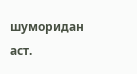шуморидан аст.